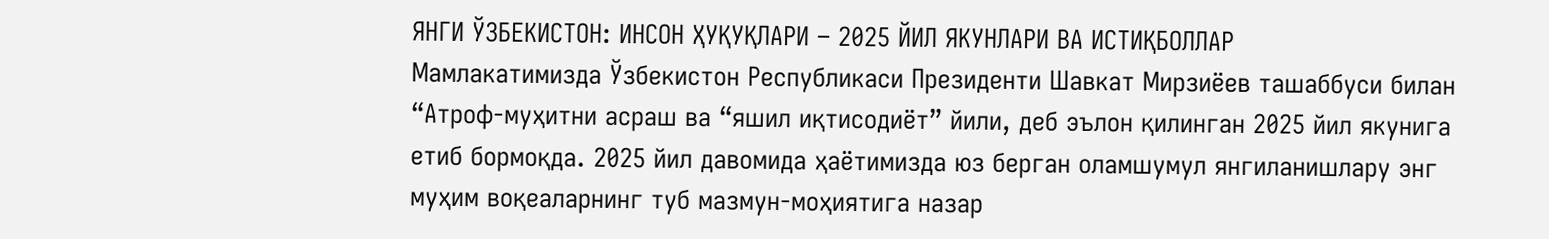ЯНГИ ЎЗБЕКИСТОН: ИНСОН ҲУҚУҚЛАРИ – 2025 ЙИЛ ЯКУНЛАРИ ВА ИСТИҚБОЛЛАР
Мамлакатимизда Ўзбекистон Республикаси Президенти Шавкат Мирзиёев ташаббуси билан “Атроф-муҳитни асраш ва “яшил иқтисодиёт” йили, деб эълон қилинган 2025 йил якунига етиб бормоқда. 2025 йил давомида ҳаётимизда юз берган оламшумул янгиланишлару энг муҳим воқеаларнинг туб мазмун-моҳиятига назар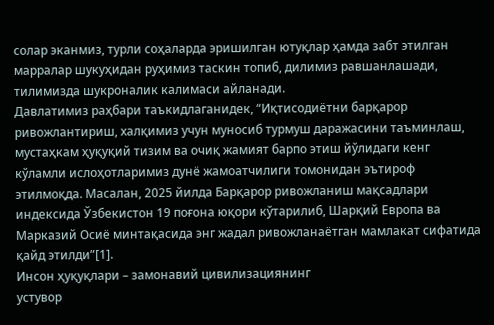солар эканмиз, турли соҳаларда эришилган ютуқлар ҳамда забт этилган марралар шукуҳидан руҳимиз таскин топиб, дилимиз равшанлашади, тилимизда шукроналик калимаси айланади.
Давлатимиз раҳбари таъкидлаганидек, “Иқтисодиётни барқарор ривожлантириш, халқимиз учун муносиб турмуш даражасини таъминлаш, мустаҳкам ҳуқуқий тизим ва очиқ жамият барпо этиш йўлидаги кенг кўламли ислоҳотларимиз дунё жамоатчилиги томонидан эътироф этилмоқда. Масалан, 2025 йилда Барқарор ривожланиш мақсадлари индексида Ўзбекистон 19 поғона юқори кўтарилиб, Шарқий Европа ва Марказий Осиё минтақасида энг жадал ривожланаётган мамлакат сифатида қайд этилди”[1].
Инсон ҳуқуқлари – замонавий цивилизациянинг
устувор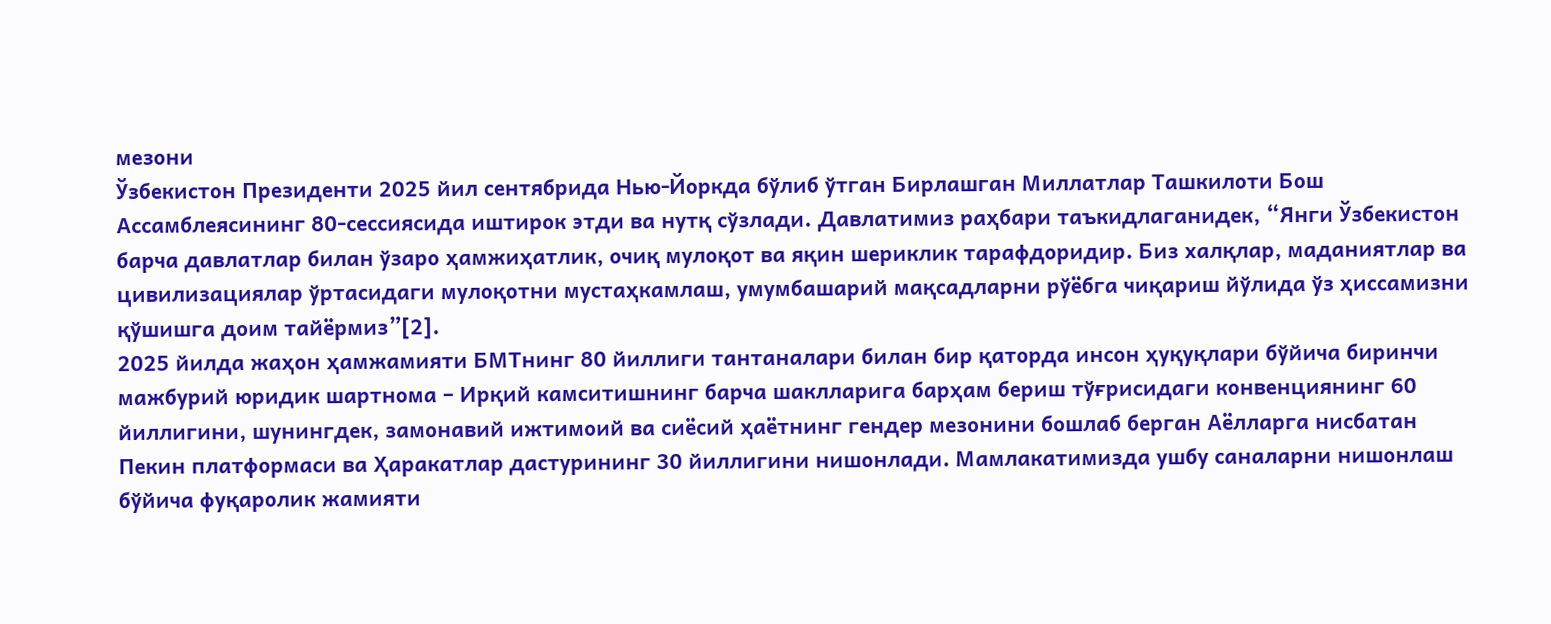мезони
Ўзбекистон Президенти 2025 йил сентябрида Нью-Йоркда бўлиб ўтган Бирлашган Миллатлар Ташкилоти Бош Ассамблеясининг 80-сессиясида иштирок этди ва нутқ сўзлади. Давлатимиз раҳбари таъкидлаганидек, “Янги Ўзбекистон барча давлатлар билан ўзаро ҳамжиҳатлик, очиқ мулоқот ва яқин шериклик тарафдоридир. Биз халқлар, маданиятлар ва цивилизациялар ўртасидаги мулоқотни мустаҳкамлаш, умумбашарий мақсадларни рўёбга чиқариш йўлида ўз ҳиссамизни қўшишга доим тайёрмиз”[2].
2025 йилда жаҳон ҳамжамияти БМТнинг 80 йиллиги тантаналари билан бир қаторда инсон ҳуқуқлари бўйича биринчи мажбурий юридик шартнома – Ирқий камситишнинг барча шаклларига барҳам бериш тўғрисидаги конвенциянинг 60 йиллигини, шунингдек, замонавий ижтимоий ва сиёсий ҳаётнинг гендер мезонини бошлаб берган Аёлларга нисбатан Пекин платформаси ва Ҳаракатлар дастурининг 30 йиллигини нишонлади. Мамлакатимизда ушбу саналарни нишонлаш бўйича фуқаролик жамияти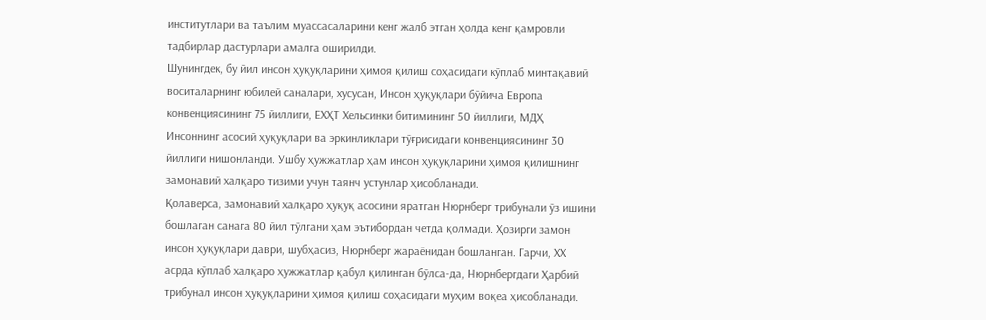институтлари ва таълим муассасаларини кенг жалб этган ҳолда кенг қамровли тадбирлар дастурлари амалга оширилди.
Шунингдек, бу йил инсон ҳуқуқларини ҳимоя қилиш соҳасидаги кўплаб минтақавий воситаларнинг юбилей саналари, хусусан, Инсон ҳуқуқлари бўйича Европа конвенциясининг 75 йиллиги, EХҲТ Хельсинки битимининг 50 йиллиги, МДҲ Инсоннинг асосий ҳуқуқлари ва эркинликлари тўғрисидаги конвенциясининг 30 йиллиги нишонланди. Ушбу ҳужжатлар ҳам инсон ҳуқуқларини ҳимоя қилишнинг замонавий халқаро тизими учун таянч устунлар ҳисобланади.
Қолаверса, замонавий халқаро ҳуқуқ асосини яратган Нюрнберг трибунали ўз ишини бошлаган санага 80 йил тўлгани ҳам эътибордан четда қолмади. Ҳозирги замон инсон ҳуқуқлари даври, шубҳасиз, Нюрнберг жараёнидан бошланган. Гарчи, ХХ асрда кўплаб халқаро ҳужжатлар қабул қилинган бўлса-да, Нюрнбергдаги Ҳарбий трибунал инсон ҳуқуқларини ҳимоя қилиш соҳасидаги муҳим воқеа ҳисобланади.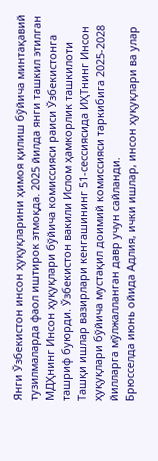Янги Ўзбекистон инсон ҳуқуқларини ҳимоя қилиш бўйича минтақавий тузилмаларда фаол иштирок этмоқда. 2025 йилда янги ташкил этилган МДҲнинг Инсон ҳуқуқлари бўйича комиссияси раиси Ўзбекистонга ташриф буюрди. Ўзбекистон вакили Ислом ҳамкорлик ташкилоти Ташқи ишлар вазирлари кенгашининг 51-сессиясида ИҲТнинг Инсон ҳуқуқлари бўйича мустақил доимий комиссияси таркибига 2025-2028 йилларга мўлжалланган давр учун сайланди.
Брюсселда июнь ойида Адлия, ички ишлар, инсон ҳуқуқлари ва улар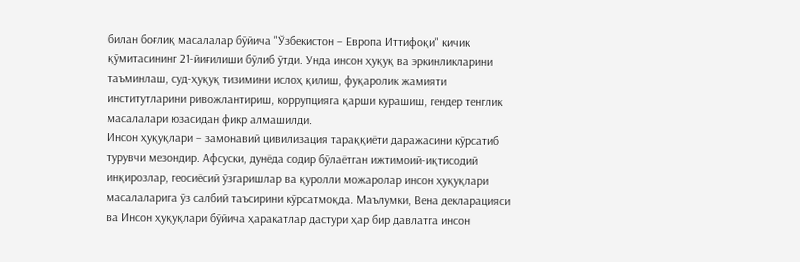билан боғлиқ масалалар бўйича "Ўзбекистон – Европа Иттифоқи" кичик қўмитасининг 21-йиғилиши бўлиб ўтди. Унда инсон ҳуқуқ ва эркинликларини таъминлаш, суд-ҳуқуқ тизимини ислоҳ қилиш, фуқаролик жамияти институтларини ривожлантириш, коррупцияга қарши курашиш, гендер тенглик масалалари юзасидан фикр алмашилди.
Инсон ҳуқуқлари – замонавий цивилизация тараққиёти даражасини кўрсатиб турувчи мезондир. Афсуски, дунёда содир бўлаётган ижтимоий-иқтисодий инқирозлар, геосиёсий ўзгаришлар ва қуролли можаролар инсон ҳуқуқлари масалаларига ўз салбий таъсирини кўрсатмоқда. Маълумки, Вена декларацияси ва Инсон ҳуқуқлари бўйича ҳаракатлар дастури ҳар бир давлатга инсон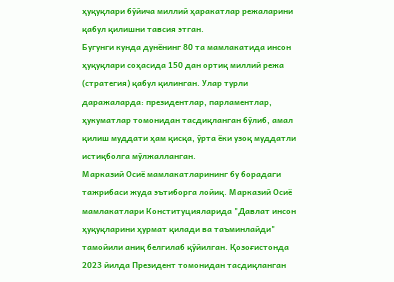ҳуқуқлари бўйича миллий ҳаракатлар режаларини қабул қилишни тавсия этган.
Бугунги кунда дунёнинг 80 та мамлакатида инсон ҳуқуқлари соҳасида 150 дан ортиқ миллий режа (стратегия) қабул қилинган. Улар турли даражаларда: президентлар, парламентлар, ҳукуматлар томонидан тасдиқланган бўлиб, амал қилиш муддати ҳам қисқа, ўрта ёки узоқ муддатли истиқболга мўлжалланган.
Марказий Осиё мамлакатларининг бу борадаги тажрибаси жуда эътиборга лойиқ. Марказий Осиё мамлакатлари Конституцияларида "Давлат инсон ҳуқуқларини ҳурмат қилади ва таъминлайди" тамойили аниқ белгилаб қўйилган. Қозоғистонда 2023 йилда Президент томонидан тасдиқланган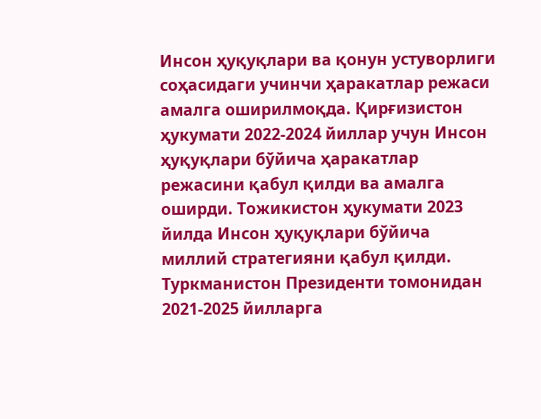Инсон ҳуқуқлари ва қонун устуворлиги соҳасидаги учинчи ҳаракатлар режаси амалга оширилмоқда. Қирғизистон ҳукумати 2022-2024 йиллар учун Инсон ҳуқуқлари бўйича ҳаракатлар режасини қабул қилди ва амалга оширди. Тожикистон ҳукумати 2023 йилда Инсон ҳуқуқлари бўйича миллий стратегияни қабул қилди. Туркманистон Президенти томонидан 2021-2025 йилларга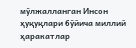мўлжалланган Инсон ҳуқуқлари бўйича миллий ҳаракатлар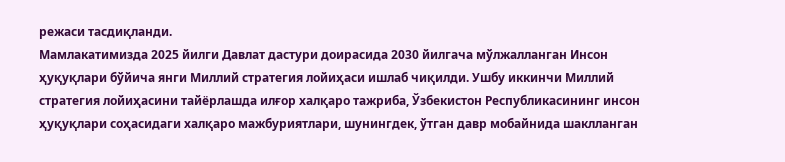режаси тасдиқланди.
Мамлакатимизда 2025 йилги Давлат дастури доирасида 2030 йилгача мўлжалланган Инсон ҳуқуқлари бўйича янги Миллий стратегия лойиҳаси ишлаб чиқилди. Ушбу иккинчи Миллий стратегия лойиҳасини тайёрлашда илғор халқаро тажриба, Ўзбекистон Республикасининг инсон ҳуқуқлари соҳасидаги халқаро мажбуриятлари, шунингдек, ўтган давр мобайнида шаклланган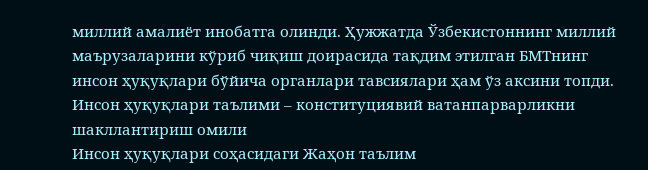миллий амалиёт инобатга олинди. Ҳужжатда Ўзбекистоннинг миллий маърузаларини кўриб чиқиш доирасида тақдим этилган БМТнинг инсон ҳуқуқлари бўйича органлари тавсиялари ҳам ўз аксини топди.
Инсон ҳуқуқлари таълими – конституциявий ватанпарварликни шакллантириш омили
Инсон ҳуқуқлари соҳасидаги Жаҳон таълим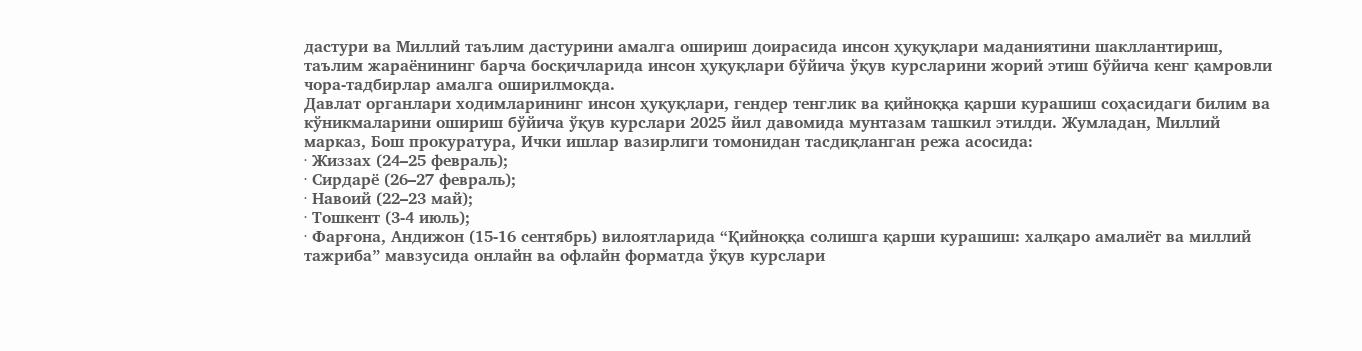дастури ва Миллий таълим дастурини амалга ошириш доирасида инсон ҳуқуқлари маданиятини шакллантириш, таълим жараёнининг барча босқичларида инсон ҳуқуқлари бўйича ўқув курсларини жорий этиш бўйича кенг қамровли чора-тадбирлар амалга оширилмоқда.
Давлат органлари ходимларининг инсон ҳуқуқлари, гендер тенглик ва қийноққа қарши курашиш соҳасидаги билим ва кўникмаларини ошириш бўйича ўқув курслари 2025 йил давомида мунтазам ташкил этилди. Жумладан, Миллий марказ, Бош прокуратура, Ички ишлар вазирлиги томонидан тасдиқланган режа асосида:
· Жиззах (24–25 февраль);
· Сирдарё (26–27 февраль);
· Навоий (22–23 май);
· Тошкент (3-4 июль);
· Фарғона, Андижон (15-16 сентябрь) вилоятларида “Қийноққа солишга қарши курашиш: халқаро амалиёт ва миллий тажриба” мавзусида онлайн ва офлайн форматда ўқув курслари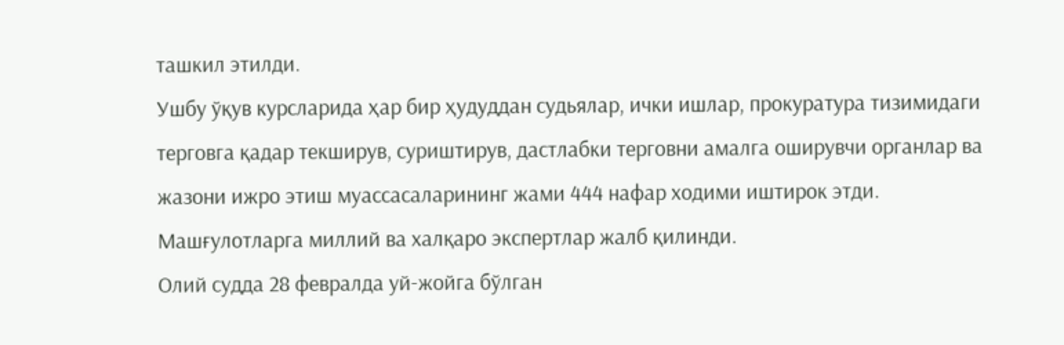ташкил этилди.
Ушбу ўқув курсларида ҳар бир ҳудуддан судьялар, ички ишлар, прокуратура тизимидаги терговга қадар текширув, суриштирув, дастлабки терговни амалга оширувчи органлар ва жазони ижро этиш муассасаларининг жами 444 нафар ходими иштирок этди. Машғулотларга миллий ва халқаро экспертлар жалб қилинди.
Олий судда 28 февралда уй-жойга бўлган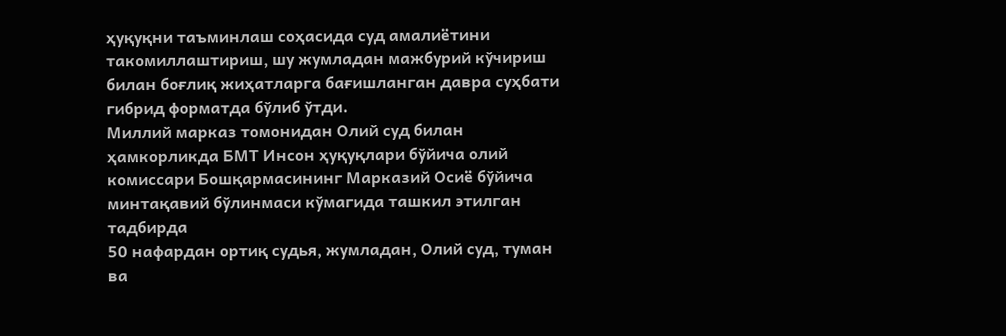ҳуқуқни таъминлаш соҳасида суд амалиётини такомиллаштириш, шу жумладан мажбурий кўчириш билан боғлиқ жиҳатларга бағишланган давра суҳбати гибрид форматда бўлиб ўтди.
Миллий марказ томонидан Олий суд билан ҳамкорликда БМТ Инсон ҳуқуқлари бўйича олий комиссари Бошқармасининг Марказий Осиё бўйича минтақавий бўлинмаси кўмагида ташкил этилган тадбирда
50 нафардан ортиқ судья, жумладан, Олий суд, туман ва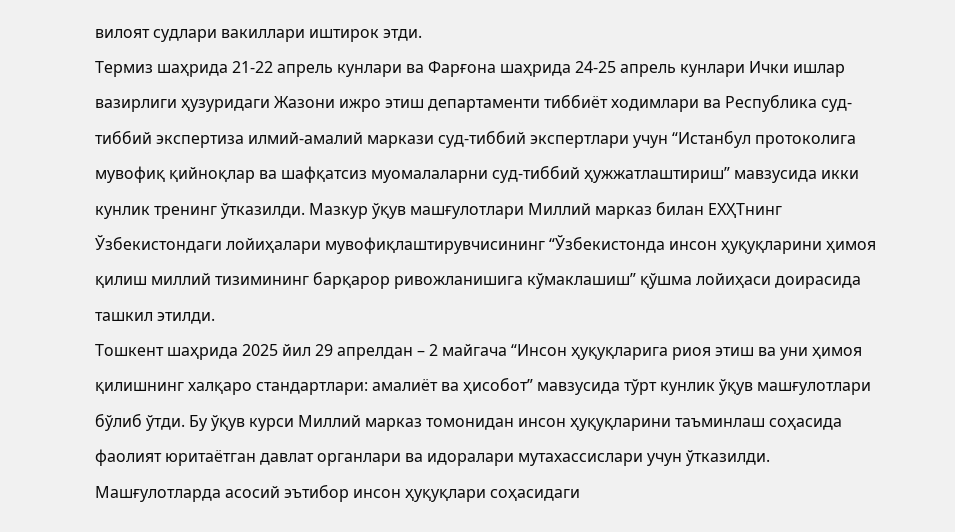вилоят судлари вакиллари иштирок этди.
Термиз шаҳрида 21-22 апрель кунлари ва Фарғона шаҳрида 24-25 апрель кунлари Ички ишлар вазирлиги ҳузуридаги Жазони ижро этиш департаменти тиббиёт ходимлари ва Республика суд-тиббий экспертиза илмий-амалий маркази суд-тиббий экспертлари учун “Истанбул протоколига мувофиқ қийноқлар ва шафқатсиз муомалаларни суд-тиббий ҳужжатлаштириш” мавзусида икки кунлик тренинг ўтказилди. Мазкур ўқув машғулотлари Миллий марказ билан EХҲТнинг Ўзбекистондаги лойиҳалари мувофиқлаштирувчисининг “Ўзбекистонда инсон ҳуқуқларини ҳимоя қилиш миллий тизимининг барқарор ривожланишига кўмаклашиш” қўшма лойиҳаси доирасида ташкил этилди.
Тошкент шаҳрида 2025 йил 29 апрелдан – 2 майгача “Инсон ҳуқуқларига риоя этиш ва уни ҳимоя қилишнинг халқаро стандартлари: амалиёт ва ҳисобот” мавзусида тўрт кунлик ўқув машғулотлари бўлиб ўтди. Бу ўқув курси Миллий марказ томонидан инсон ҳуқуқларини таъминлаш соҳасида фаолият юритаётган давлат органлари ва идоралари мутахассислари учун ўтказилди.
Машғулотларда асосий эътибор инсон ҳуқуқлари соҳасидаги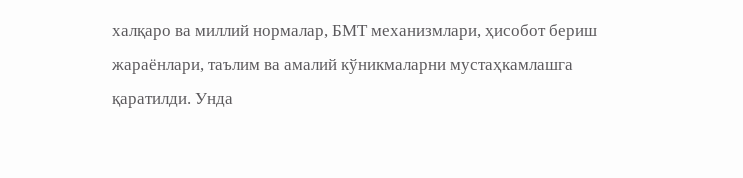халқаро ва миллий нормалар, БМТ механизмлари, ҳисобот бериш жараёнлари, таълим ва амалий кўникмаларни мустаҳкамлашга қаратилди. Унда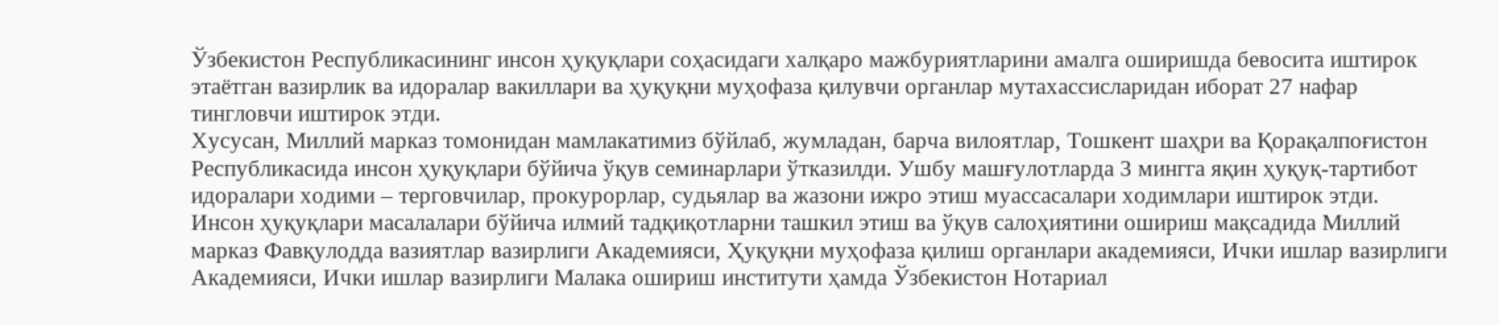Ўзбекистон Республикасининг инсон ҳуқуқлари соҳасидаги халқаро мажбуриятларини амалга оширишда бевосита иштирок этаётган вазирлик ва идоралар вакиллари ва ҳуқуқни муҳофаза қилувчи органлар мутахассисларидан иборат 27 нафар тингловчи иштирок этди.
Хусусан, Миллий марказ томонидан мамлакатимиз бўйлаб, жумладан, барча вилоятлар, Тошкент шаҳри ва Қорақалпоғистон Республикасида инсон ҳуқуқлари бўйича ўқув семинарлари ўтказилди. Ушбу машғулотларда 3 мингга яқин ҳуқуқ-тартибот идоралари ходими – терговчилар, прокурорлар, судьялар ва жазони ижро этиш муассасалари ходимлари иштирок этди.
Инсон ҳуқуқлари масалалари бўйича илмий тадқиқотларни ташкил этиш ва ўқув салоҳиятини ошириш мақсадида Миллий марказ Фавқулодда вазиятлар вазирлиги Академияси, Ҳуқуқни муҳофаза қилиш органлари академияси, Ички ишлар вазирлиги Академияси, Ички ишлар вазирлиги Малака ошириш институти ҳамда Ўзбекистон Нотариал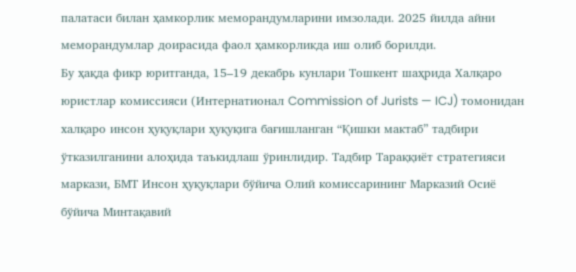палатаси билан ҳамкорлик меморандумларини имзолади. 2025 йилда айни меморандумлар доирасида фаол ҳамкорликда иш олиб борилди.
Бу ҳақда фикр юритганда, 15–19 декабрь кунлари Тошкент шаҳрида Халқаро юристлар комиссияси (Интернатионал Commission of Jurists — ICJ) томонидан халқаро инсон ҳуқуқлари ҳуқуқига бағишланган “Қишки мактаб” тадбири ўтказилганини алоҳида таъкидлаш ўринлидир. Тадбир Тараққиёт стратегияси маркази, БМТ Инсон ҳуқуқлари бўйича Олий комиссарининг Марказий Осиё бўйича Минтақавий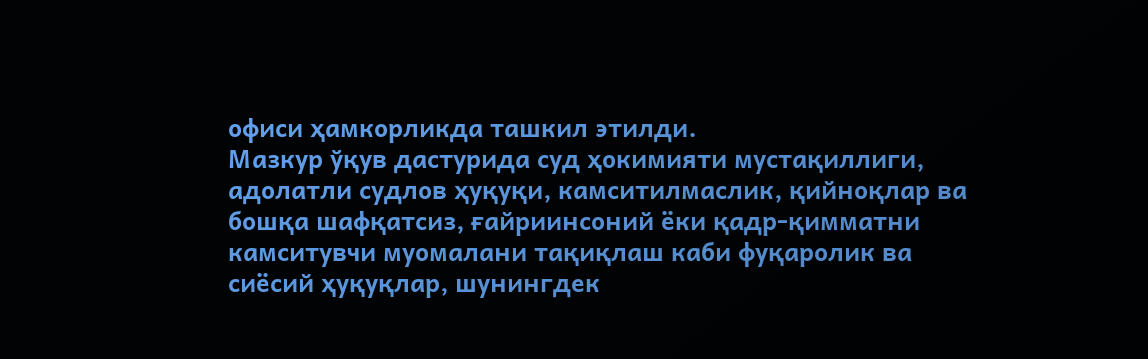офиси ҳамкорликда ташкил этилди.
Мазкур ўқув дастурида суд ҳокимияти мустақиллиги, адолатли судлов ҳуқуқи, камситилмаслик, қийноқлар ва бошқа шафқатсиз, ғайриинсоний ёки қадр-қимматни камситувчи муомалани тақиқлаш каби фуқаролик ва сиёсий ҳуқуқлар, шунингдек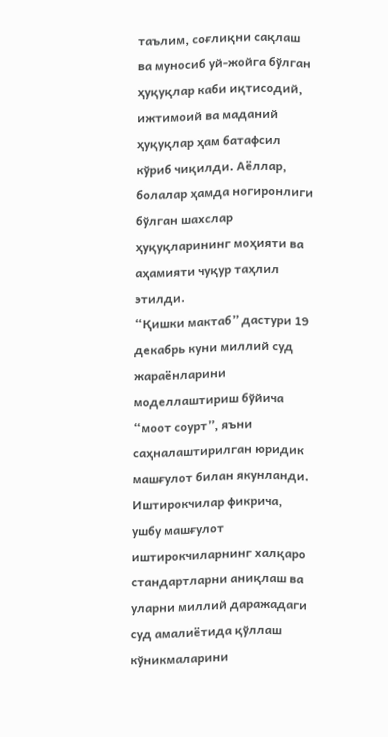таълим, соғлиқни сақлаш ва муносиб уй-жойга бўлган ҳуқуқлар каби иқтисодий, ижтимоий ва маданий ҳуқуқлар ҳам батафсил кўриб чиқилди. Аёллар, болалар ҳамда ногиронлиги бўлган шахслар ҳуқуқларининг моҳияти ва аҳамияти чуқур таҳлил этилди.
“Қишки мактаб” дастури 19 декабрь куни миллий суд жараёнларини моделлаштириш бўйича “моот cоурт”, яъни саҳналаштирилган юридик машғулот билан якунланди. Иштирокчилар фикрича, ушбу машғулот иштирокчиларнинг халқаро стандартларни аниқлаш ва уларни миллий даражадаги суд амалиётида қўллаш кўникмаларини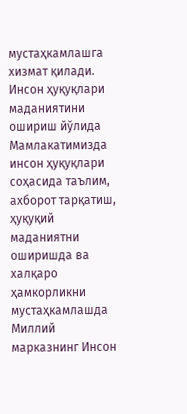мустаҳкамлашга хизмат қилади.
Инсон ҳуқуқлари маданиятини ошириш йўлида
Мамлакатимизда инсон ҳуқуқлари соҳасида таълим, ахборот тарқатиш, ҳуқуқий маданиятни оширишда ва халқаро ҳамкорликни мустаҳкамлашда Миллий марказнинг Инсон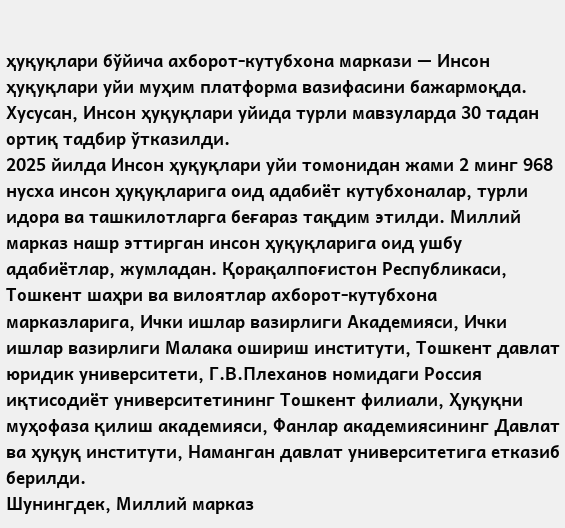ҳуқуқлари бўйича ахборот-кутубхона маркази — Инсон ҳуқуқлари уйи муҳим платформа вазифасини бажармоқда. Хусусан, Инсон ҳуқуқлари уйида турли мавзуларда 30 тадан ортиқ тадбир ўтказилди.
2025 йилда Инсон ҳуқуқлари уйи томонидан жами 2 минг 968 нусха инсон ҳуқуқларига оид адабиёт кутубхоналар, турли идора ва ташкилотларга беғараз тақдим этилди. Миллий марказ нашр эттирган инсон ҳуқуқларига оид ушбу адабиётлар, жумладан. Қорақалпоғистон Республикаси, Тошкент шаҳри ва вилоятлар ахборот-кутубхона марказларига, Ички ишлар вазирлиги Академияси, Ички ишлар вазирлиги Малака ошириш институти, Тошкент давлат юридик университети, Г.В.Плеханов номидаги Россия иқтисодиёт университетининг Тошкент филиали, Ҳуқуқни муҳофаза қилиш академияси, Фанлар академиясининг Давлат ва ҳуқуқ институти, Наманган давлат университетига етказиб берилди.
Шунингдек, Миллий марказ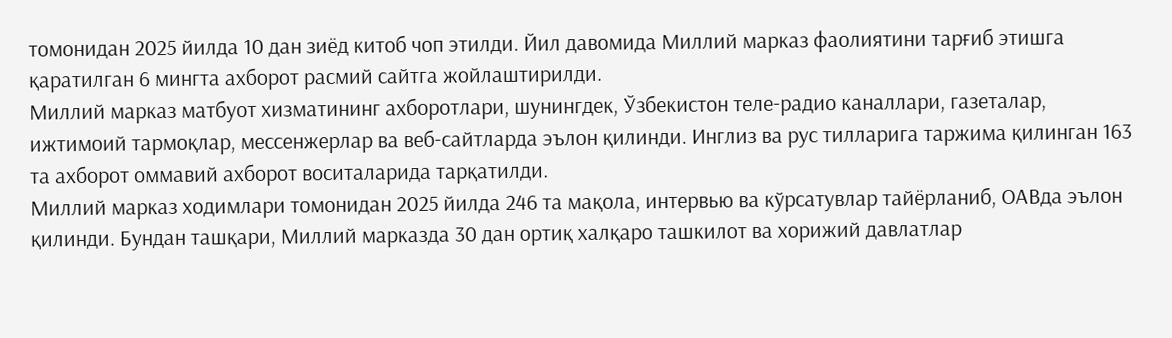томонидан 2025 йилда 10 дан зиёд китоб чоп этилди. Йил давомида Миллий марказ фаолиятини тарғиб этишга қаратилган 6 мингта ахборот расмий сайтга жойлаштирилди.
Миллий марказ матбуот хизматининг ахборотлари, шунингдек, Ўзбекистон теле-радио каналлари, газеталар, ижтимоий тармоқлар, мессенжерлар ва веб-сайтларда эълон қилинди. Инглиз ва рус тилларига таржима қилинган 163 та ахборот оммавий ахборот воситаларида тарқатилди.
Миллий марказ ходимлари томонидан 2025 йилда 246 та мақола, интервью ва кўрсатувлар тайёрланиб, ОАВда эълон қилинди. Бундан ташқари, Миллий марказда 30 дан ортиқ халқаро ташкилот ва хорижий давлатлар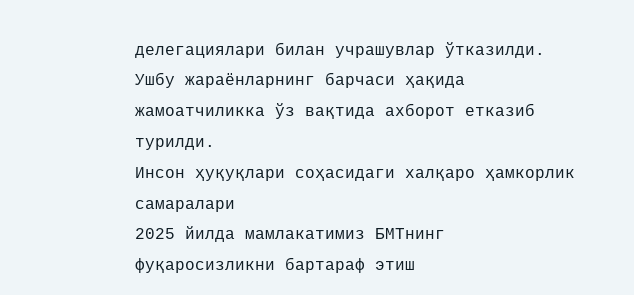делегациялари билан учрашувлар ўтказилди. Ушбу жараёнларнинг барчаси ҳақида жамоатчиликка ўз вақтида ахборот етказиб турилди.
Инсон ҳуқуқлари соҳасидаги халқаро ҳамкорлик
самаралари
2025 йилда мамлакатимиз БМТнинг фуқаросизликни бартараф этиш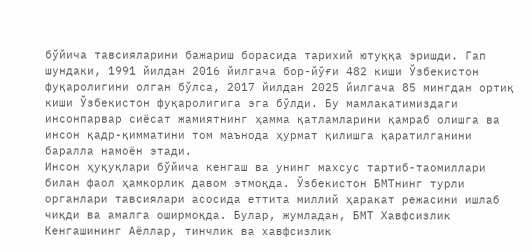бўйича тавсияларини бажариш борасида тарихий ютуққа эришди. Гап шундаки, 1991 йилдан 2016 йилгача бор-йўғи 482 киши Ўзбекистон фуқаролигини олган бўлса, 2017 йилдан 2025 йилгача 85 мингдан ортиқ киши Ўзбекистон фуқаролигига эга бўлди. Бу мамлакатимиздаги инсонпарвар сиёсат жамиятнинг ҳамма қатламларини қамраб олишга ва инсон қадр-қимматини том маънода ҳурмат қилишга қаратилганини баралла намоён этади.
Инсон ҳуқуқлари бўйича кенгаш ва унинг махсус тартиб-таомиллари билан фаол ҳамкорлик давом этмоқда. Ўзбекистон БМТнинг турли органлари тавсиялари асосида еттита миллий ҳаракат режасини ишлаб чиқди ва амалга оширмоқда. Булар, жумладан, БМТ Хавфсизлик Кенгашининг Аёллар, тинчлик ва хавфсизлик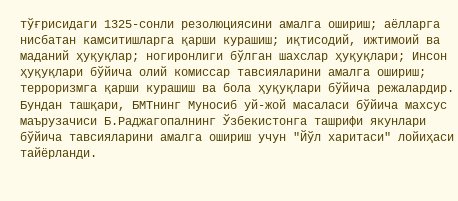тўғрисидаги 1325-сонли резолюциясини амалга ошириш; аёлларга нисбатан камситишларга қарши курашиш; иқтисодий, ижтимоий ва маданий ҳуқуқлар; ногиронлиги бўлган шахслар ҳуқуқлари; Инсон ҳуқуқлари бўйича олий комиссар тавсияларини амалга ошириш; терроризмга қарши курашиш ва бола ҳуқуқлари бўйича режалардир.
Бундан ташқари, БМТнинг Муносиб уй-жой масаласи бўйича махсус маърузачиси Б.Раджагопалнинг Ўзбекистонга ташрифи якунлари бўйича тавсияларини амалга ошириш учун "Йўл харитаси" лойиҳаси тайёрланди.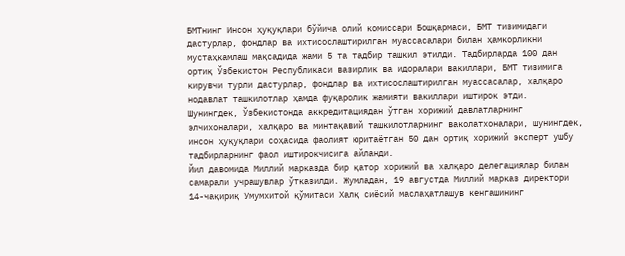БМТнинг Инсон ҳуқуқлари бўйича олий комиссари Бошқармаси, БМТ тизимидаги дастурлар, фондлар ва ихтисослаштирилган муассасалари билан ҳамкорликни мустаҳкамлаш мақсадида жами 5 та тадбир ташкил этилди. Тадбирларда 100 дан ортиқ Ўзбекистон Республикаси вазирлик ва идоралари вакиллари, БМТ тизимига кирувчи турли дастурлар, фондлар ва ихтисослаштирилган муассасалар, халқаро нодавлат ташкилотлар ҳамда фуқаролик жамияти вакиллари иштирок этди.
Шунингдек, Ўзбекистонда аккредитациядан ўтган хорижий давлатларнинг элчихоналари, халқаро ва минтақавий ташкилотларнинг ваколатхоналари, шунингдек, инсон ҳуқуқлари соҳасида фаолият юритаётган 50 дан ортиқ хорижий эксперт ушбу тадбирларнинг фаол иштирокчисига айланди.
Йил давомида Миллий марказда бир қатор хорижий ва халқаро делегациялар билан самарали учрашувлар ўтказилди. Жумладан, 19 августда Миллий марказ директори 14-чақириқ Умумхитой қўмитаси Халқ сиёсий маслаҳатлашув кенгашининг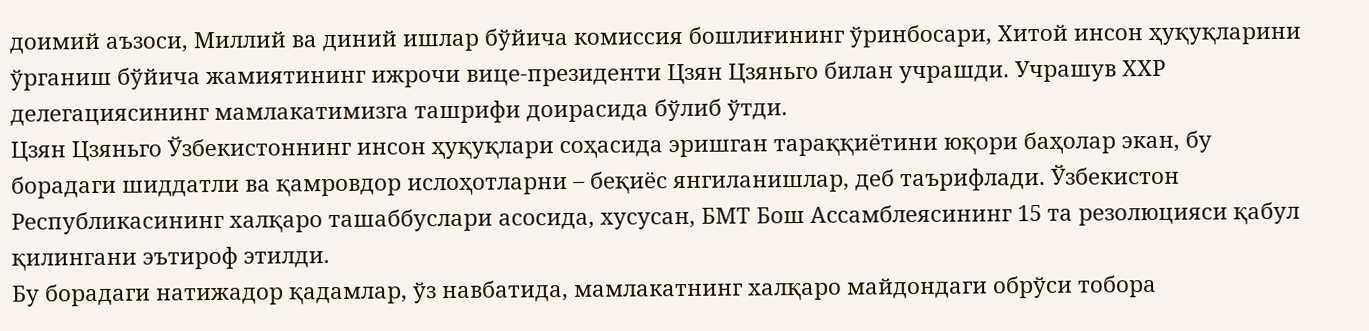доимий аъзоси, Миллий ва диний ишлар бўйича комиссия бошлиғининг ўринбосари, Хитой инсон ҳуқуқларини ўрганиш бўйича жамиятининг ижрочи вице-президенти Цзян Цзяньго билан учрашди. Учрашув ХХР делегациясининг мамлакатимизга ташрифи доирасида бўлиб ўтди.
Цзян Цзяньго Ўзбекистоннинг инсон ҳуқуқлари соҳасида эришган тараққиётини юқори баҳолар экан, бу борадаги шиддатли ва қамровдор ислоҳотларни – беқиёс янгиланишлар, деб таърифлади. Ўзбекистон Республикасининг халқаро ташаббуслари асосида, хусусан, БМТ Бош Ассамблеясининг 15 та резолюцияси қабул қилингани эътироф этилди.
Бу борадаги натижадор қадамлар, ўз навбатида, мамлакатнинг халқаро майдондаги обрўси тобора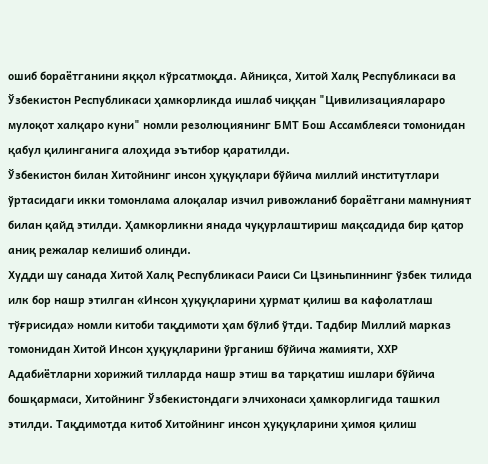ошиб бораётганини яққол кўрсатмоқда. Айниқса, Хитой Халқ Республикаси ва Ўзбекистон Республикаси ҳамкорликда ишлаб чиққан "Цивилизациялараро мулоқот халқаро куни" номли резолюциянинг БМТ Бош Ассамблеяси томонидан қабул қилинганига алоҳида эътибор қаратилди.
Ўзбекистон билан Хитойнинг инсон ҳуқуқлари бўйича миллий институтлари ўртасидаги икки томонлама алоқалар изчил ривожланиб бораётгани мамнуният билан қайд этилди. Ҳамкорликни янада чуқурлаштириш мақсадида бир қатор аниқ режалар келишиб олинди.
Худди шу санада Хитой Халқ Республикаси Раиси Си Цзиньпиннинг ўзбек тилида илк бор нашр этилган «Инсон ҳуқуқларини ҳурмат қилиш ва кафолатлаш тўғрисида» номли китоби тақдимоти ҳам бўлиб ўтди. Тадбир Миллий марказ томонидан Хитой Инсон ҳуқуқларини ўрганиш бўйича жамияти, ХХР Адабиётларни хорижий тилларда нашр этиш ва тарқатиш ишлари бўйича бошқармаси, Хитойнинг Ўзбекистондаги элчихонаси ҳамкорлигида ташкил этилди. Тақдимотда китоб Хитойнинг инсон ҳуқуқларини ҳимоя қилиш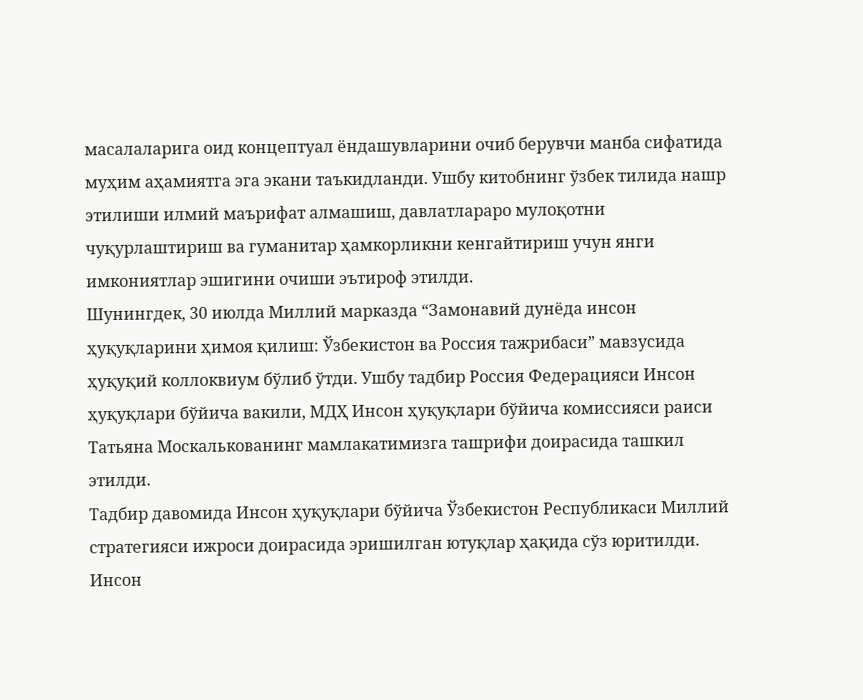масалаларига оид концептуал ёндашувларини очиб берувчи манба сифатида муҳим аҳамиятга эга экани таъкидланди. Ушбу китобнинг ўзбек тилида нашр этилиши илмий маърифат алмашиш, давлатлараро мулоқотни чуқурлаштириш ва гуманитар ҳамкорликни кенгайтириш учун янги имкониятлар эшигини очиши эътироф этилди.
Шунингдек, 30 июлда Миллий марказда “Замонавий дунёда инсон ҳуқуқларини ҳимоя қилиш: Ўзбекистон ва Россия тажрибаси” мавзусида ҳуқуқий коллоквиум бўлиб ўтди. Ушбу тадбир Россия Федерацияси Инсон ҳуқуқлари бўйича вакили, МДҲ Инсон ҳуқуқлари бўйича комиссияси раиси Татьяна Москалькованинг мамлакатимизга ташрифи доирасида ташкил этилди.
Тадбир давомида Инсон ҳуқуқлари бўйича Ўзбекистон Республикаси Миллий стратегияси ижроси доирасида эришилган ютуқлар ҳақида сўз юритилди. Инсон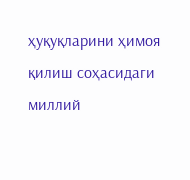ҳуқуқларини ҳимоя қилиш соҳасидаги миллий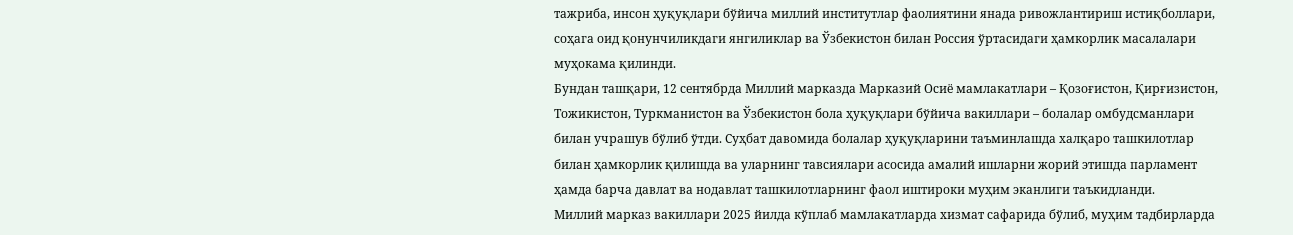тажриба, инсон ҳуқуқлари бўйича миллий институтлар фаолиятини янада ривожлантириш истиқболлари, соҳага оид қонунчиликдаги янгиликлар ва Ўзбекистон билан Россия ўртасидаги ҳамкорлик масалалари муҳокама қилинди.
Бундан ташқари, 12 сентябрда Миллий марказда Марказий Осиё мамлакатлари – Қозоғистон, Қирғизистон, Тожикистон, Туркманистон ва Ўзбекистон бола ҳуқуқлари бўйича вакиллари – болалар омбудсманлари билан учрашув бўлиб ўтди. Суҳбат давомида болалар ҳуқуқларини таъминлашда халқаро ташкилотлар билан ҳамкорлик қилишда ва уларнинг тавсиялари асосида амалий ишларни жорий этишда парламент ҳамда барча давлат ва нодавлат ташкилотларнинг фаол иштироки муҳим эканлиги таъкидланди.
Миллий марказ вакиллари 2025 йилда кўплаб мамлакатларда хизмат сафарида бўлиб, муҳим тадбирларда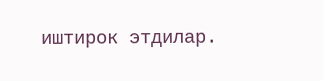иштирок этдилар.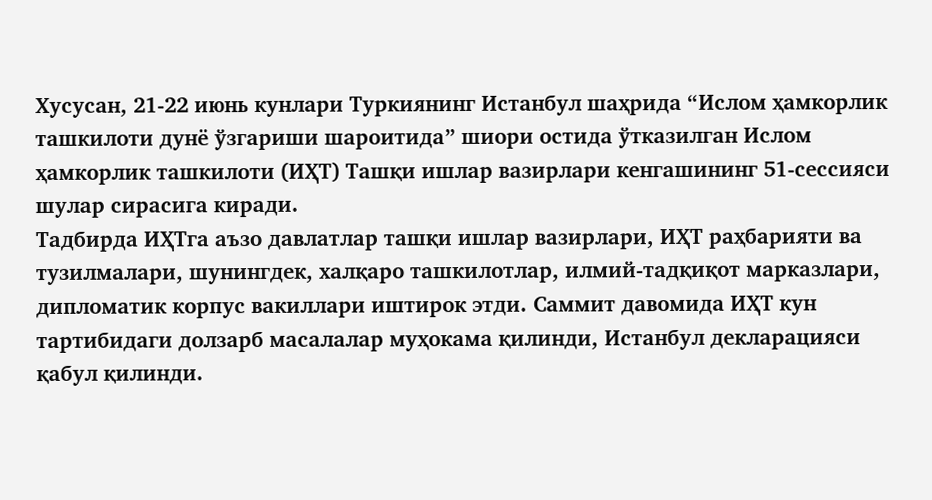Хусусан, 21-22 июнь кунлари Туркиянинг Истанбул шаҳрида “Ислом ҳамкорлик ташкилоти дунё ўзгариши шароитида” шиори остида ўтказилган Ислом ҳамкорлик ташкилоти (ИҲТ) Ташқи ишлар вазирлари кенгашининг 51-сессияси шулар сирасига киради.
Тадбирда ИҲТга аъзо давлатлар ташқи ишлар вазирлари, ИҲТ раҳбарияти ва тузилмалари, шунингдек, халқаро ташкилотлар, илмий-тадқиқот марказлари, дипломатик корпус вакиллари иштирок этди. Саммит давомида ИҲТ кун тартибидаги долзарб масалалар муҳокама қилинди, Истанбул декларацияси қабул қилинди.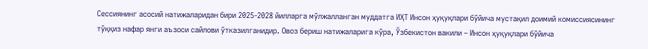Сессиянинг асосий натижаларидан бири 2025-2028 йилларга мўлжалланган муддатга ИҲТ Инсон ҳуқуқлари бўйича мустақил доимий комиссиясининг тўққиз нафар янги аъзоси сайлови ўтказилганидир. Овоз бериш натижаларига кўра, Ўзбекистон вакили – Инсон ҳуқуқлари бўйича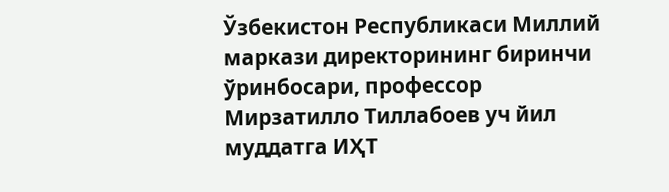Ўзбекистон Республикаси Миллий маркази директорининг биринчи ўринбосари, профессор Мирзатилло Тиллабоев уч йил муддатга ИҲТ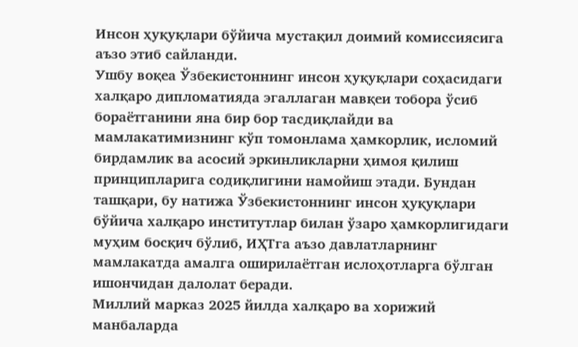Инсон ҳуқуқлари бўйича мустақил доимий комиссиясига аъзо этиб сайланди.
Ушбу воқеа Ўзбекистоннинг инсон ҳуқуқлари соҳасидаги халқаро дипломатияда эгаллаган мавқеи тобора ўсиб бораётганини яна бир бор тасдиқлайди ва мамлакатимизнинг кўп томонлама ҳамкорлик, исломий бирдамлик ва асосий эркинликларни ҳимоя қилиш принципларига содиқлигини намойиш этади. Бундан ташқари, бу натижа Ўзбекистоннинг инсон ҳуқуқлари бўйича халқаро институтлар билан ўзаро ҳамкорлигидаги муҳим босқич бўлиб, ИҲТга аъзо давлатларнинг мамлакатда амалга оширилаётган ислоҳотларга бўлган ишончидан далолат беради.
Миллий марказ 2025 йилда халқаро ва хорижий манбаларда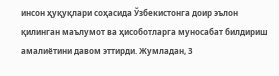инсон ҳуқуқлари соҳасида Ўзбекистонга доир эълон қилинган маълумот ва ҳисоботларга муносабат билдириш амалиётини давом эттирди. Жумладан, 3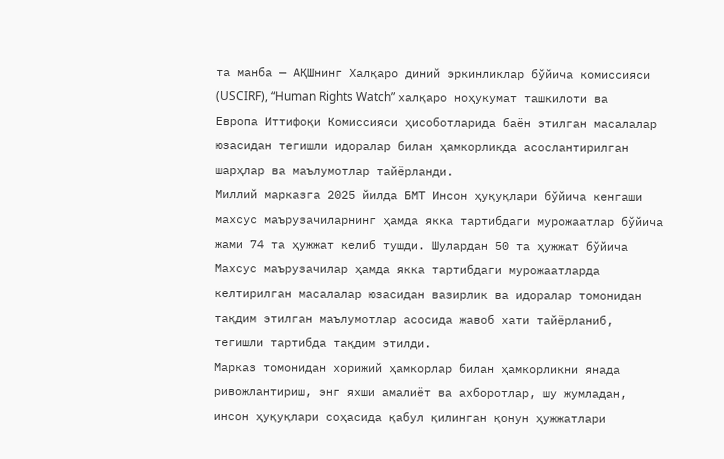та манба — АҚШнинг Халқаро диний эркинликлар бўйича комиссияси (USCIRF), “Human Rights Watch” халқаро ноҳукумат ташкилоти ва Европа Иттифоқи Комиссияси ҳисоботларида баён этилган масалалар юзасидан тегишли идоралар билан ҳамкорликда асослантирилган шарҳлар ва маълумотлар тайёрланди.
Миллий марказга 2025 йилда БМТ Инсон ҳуқуқлари бўйича кенгаши махсус маърузачиларнинг ҳамда якка тартибдаги мурожаатлар бўйича жами 74 та ҳужжат келиб тушди. Шулардан 50 та ҳужжат бўйича Махсус маърузачилар ҳамда якка тартибдаги мурожаатларда келтирилган масалалар юзасидан вазирлик ва идоралар томонидан тақдим этилган маълумотлар асосида жавоб хати тайёрланиб, тегишли тартибда тақдим этилди.
Марказ томонидан хорижий ҳамкорлар билан ҳамкорликни янада ривожлантириш, энг яхши амалиёт ва ахборотлар, шу жумладан, инсон ҳуқуқлари соҳасида қабул қилинган қонун ҳужжатлари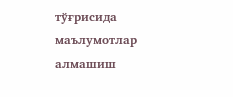тўғрисида маълумотлар алмашиш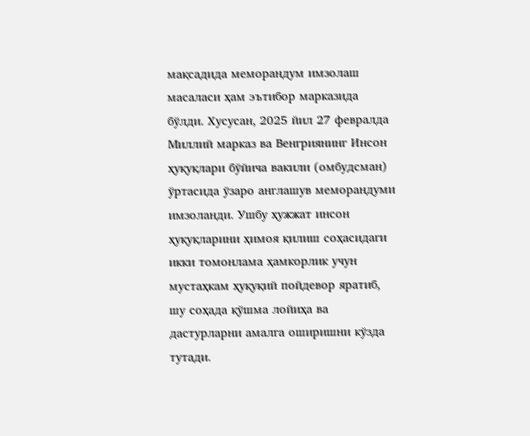мақсадида меморандум имзолаш масаласи ҳам эътибор марказида бўлди. Хусусан, 2025 йил 27 февралда Миллий марказ ва Венгриянинг Инсон ҳуқуқлари бўйича вакили (омбудсман) ўртасида ўзаро англашув меморандуми имзоланди. Ушбу ҳужжат инсон ҳуқуқларини ҳимоя қилиш соҳасидаги икки томонлама ҳамкорлик учун мустаҳкам ҳуқуқий пойдевор яратиб, шу соҳада қўшма лойиҳа ва дастурларни амалга оширишни кўзда тутади.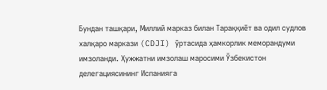Бундан ташқари, Миллий марказ билан Тараққиёт ва одил судлов халқаро маркази (CDJI) ўртасида ҳамкорлик меморандуми имзоланди. Ҳужжатни имзолаш маросими Ўзбекистон делегациясининг Испанияга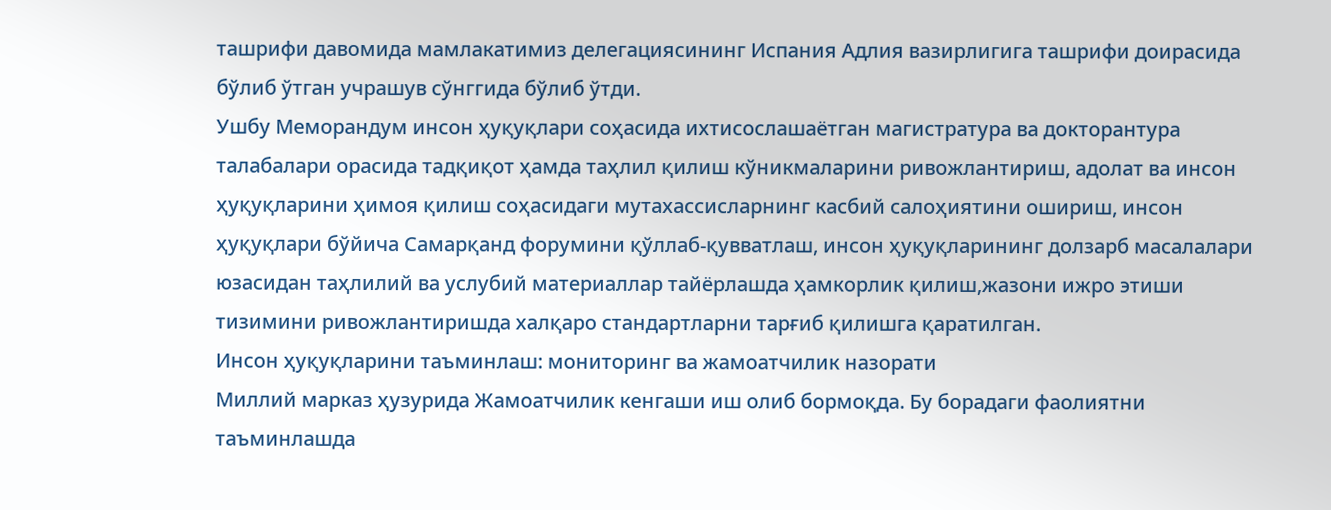ташрифи давомида мамлакатимиз делегациясининг Испания Адлия вазирлигига ташрифи доирасида бўлиб ўтган учрашув сўнггида бўлиб ўтди.
Ушбу Меморандум инсон ҳуқуқлари соҳасида ихтисослашаётган магистратура ва докторантура талабалари орасида тадқиқот ҳамда таҳлил қилиш кўникмаларини ривожлантириш, адолат ва инсон ҳуқуқларини ҳимоя қилиш соҳасидаги мутахассисларнинг касбий салоҳиятини ошириш, инсон ҳуқуқлари бўйича Самарқанд форумини қўллаб-қувватлаш, инсон ҳуқуқларининг долзарб масалалари юзасидан таҳлилий ва услубий материаллар тайёрлашда ҳамкорлик қилиш,жазони ижро этиши тизимини ривожлантиришда халқаро стандартларни тарғиб қилишга қаратилган.
Инсон ҳуқуқларини таъминлаш: мониторинг ва жамоатчилик назорати
Миллий марказ ҳузурида Жамоатчилик кенгаши иш олиб бормоқда. Бу борадаги фаолиятни таъминлашда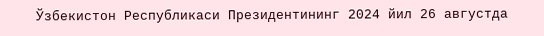Ўзбекистон Республикаси Президентининг 2024 йил 26 августда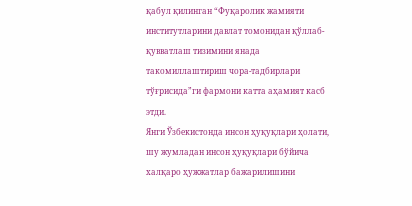қабул қилинган “Фуқаролик жамияти институтларини давлат томонидан қўллаб-қувватлаш тизимини янада такомиллаштириш чора-тадбирлари тўғрисида”ги фармони катта аҳамият касб этди.
Янги Ўзбекистонда инсон ҳуқуқлари ҳолати, шу жумладан инсон ҳуқуқлари бўйича халқаро ҳужжатлар бажарилишини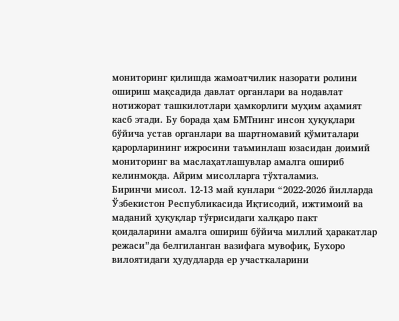мониторинг қилишда жамоатчилик назорати ролини ошириш мақсадида давлат органлари ва нодавлат нотижорат ташкилотлари ҳамкорлиги муҳим аҳамият касб этади. Бу борада ҳам БМТнинг инсон ҳуқуқлари бўйича устав органлари ва шартномавий қўмиталари қарорларининг ижросини таъминлаш юзасидан доимий мониторинг ва маслаҳатлашувлар амалга ошириб келинмоқда. Айрим мисолларга тўхталамиз.
Биринчи мисол. 12-13 май кунлари “2022-2026 йилларда Ўзбекистон Республикасида Иқтисодий, ижтимоий ва маданий ҳуқуқлар тўғрисидаги халқаро пакт қоидаларини амалга ошириш бўйича миллий ҳаракатлар режаси”да белгиланган вазифага мувофиқ, Бухоро вилоятидаги ҳудудларда ер участкаларини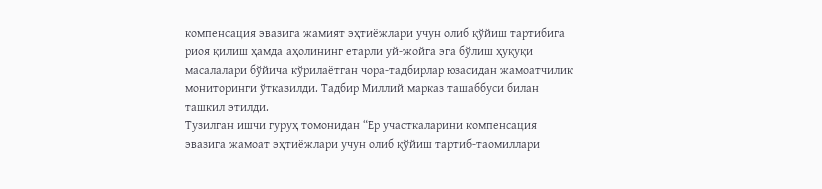компенсация эвазига жамият эҳтиёжлари учун олиб қўйиш тартибига риоя қилиш ҳамда аҳолининг етарли уй-жойга эга бўлиш ҳуқуқи масалалари бўйича кўрилаётган чора-тадбирлар юзасидан жамоатчилик мониторинги ўтказилди. Тадбир Миллий марказ ташаббуси билан ташкил этилди.
Тузилган ишчи гуруҳ томонидан “Ер участкаларини компенсация эвазига жамоат эҳтиёжлари учун олиб қўйиш тартиб-таомиллари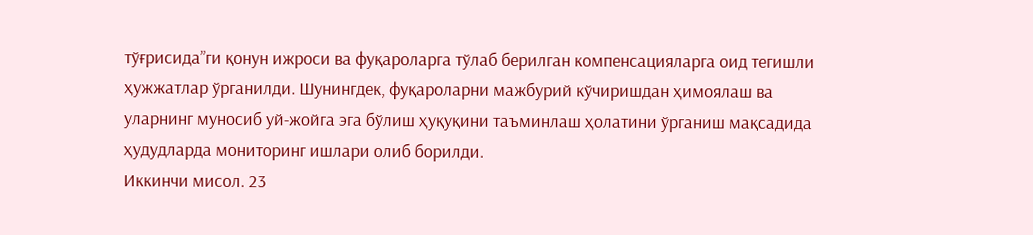тўғрисида”ги қонун ижроси ва фуқароларга тўлаб берилган компенсацияларга оид тегишли ҳужжатлар ўрганилди. Шунингдек, фуқароларни мажбурий кўчиришдан ҳимоялаш ва уларнинг муносиб уй-жойга эга бўлиш ҳуқуқини таъминлаш ҳолатини ўрганиш мақсадида ҳудудларда мониторинг ишлари олиб борилди.
Иккинчи мисол. 23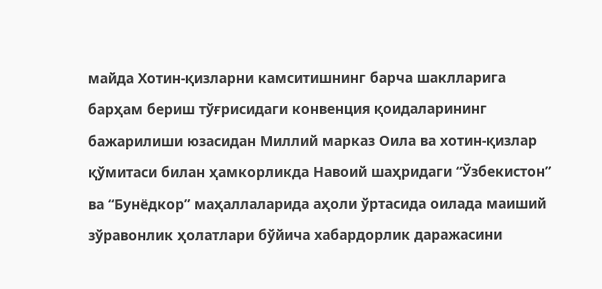майда Хотин-қизларни камситишнинг барча шаклларига барҳам бериш тўғрисидаги конвенция қоидаларининг бажарилиши юзасидан Миллий марказ Оила ва хотин-қизлар қўмитаси билан ҳамкорликда Навоий шаҳридаги “Ўзбекистон” ва “Бунёдкор” маҳаллаларида аҳоли ўртасида оилада маиший зўравонлик ҳолатлари бўйича хабардорлик даражасини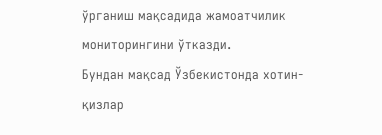ўрганиш мақсадида жамоатчилик мониторингини ўтказди.
Бундан мақсад Ўзбекистонда хотин-қизлар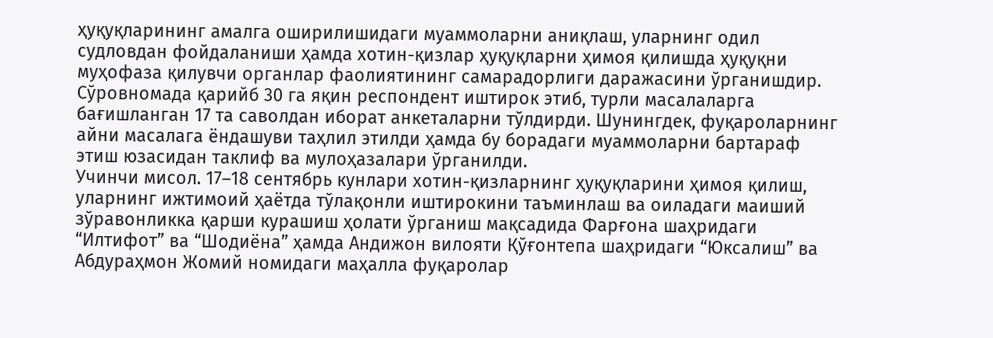ҳуқуқларининг амалга оширилишидаги муаммоларни аниқлаш, уларнинг одил судловдан фойдаланиши ҳамда хотин-қизлар ҳуқуқларни ҳимоя қилишда ҳуқуқни муҳофаза қилувчи органлар фаолиятининг самарадорлиги даражасини ўрганишдир. Сўровномада қарийб 30 га яқин респондент иштирок этиб, турли масалаларга бағишланган 17 та саволдан иборат анкеталарни тўлдирди. Шунингдек, фуқароларнинг айни масалага ёндашуви таҳлил этилди ҳамда бу борадаги муаммоларни бартараф этиш юзасидан таклиф ва мулоҳазалари ўрганилди.
Учинчи мисол. 17–18 сентябрь кунлари хотин-қизларнинг ҳуқуқларини ҳимоя қилиш, уларнинг ижтимоий ҳаётда тўлақонли иштирокини таъминлаш ва оиладаги маиший зўравонликка қарши курашиш ҳолати ўрганиш мақсадида Фарғона шаҳридаги “Илтифот” ва “Шодиёна” ҳамда Андижон вилояти Қўғонтепа шаҳридаги “Юксалиш” ва Абдураҳмон Жомий номидаги маҳалла фуқаролар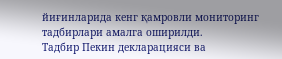йиғинларида кенг қамровли мониторинг тадбирлари амалга оширилди.
Тадбир Пекин декларацияси ва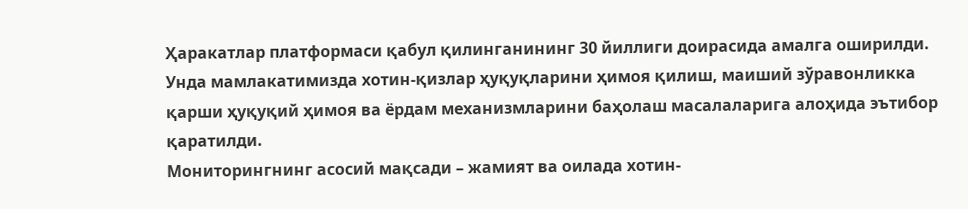Ҳаракатлар платформаси қабул қилинганининг 30 йиллиги доирасида амалга оширилди. Унда мамлакатимизда хотин-қизлар ҳуқуқларини ҳимоя қилиш, маиший зўравонликка қарши ҳуқуқий ҳимоя ва ёрдам механизмларини баҳолаш масалаларига алоҳида эътибор қаратилди.
Мониторингнинг асосий мақсади – жамият ва оилада хотин-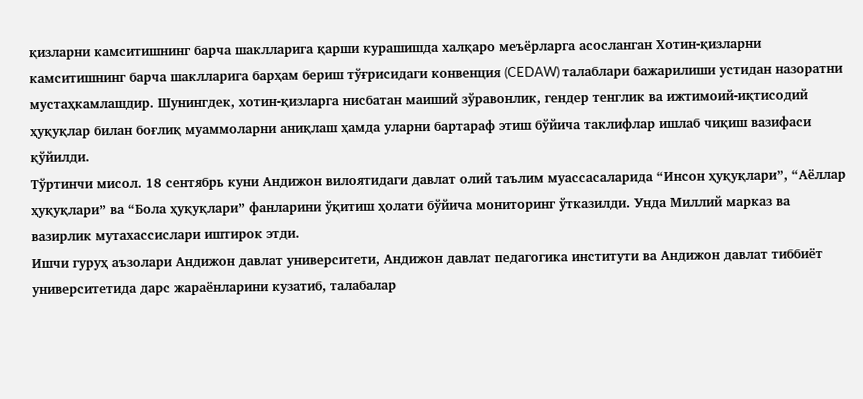қизларни камситишнинг барча шаклларига қарши курашишда халқаро меъёрларга асосланган Хотин-қизларни камситишнинг барча шаклларига барҳам бериш тўғрисидаги конвенция (CEDAW) талаблари бажарилиши устидан назоратни мустаҳкамлашдир. Шунингдек, хотин-қизларга нисбатан маиший зўравонлик, гендер тенглик ва ижтимоий-иқтисодий ҳуқуқлар билан боғлиқ муаммоларни аниқлаш ҳамда уларни бартараф этиш бўйича таклифлар ишлаб чиқиш вазифаси қўйилди.
Тўртинчи мисол. 18 сентябрь куни Андижон вилоятидаги давлат олий таълим муассасаларида “Инсон ҳуқуқлари”, “Аёллар ҳуқуқлари” ва “Бола ҳуқуқлари” фанларини ўқитиш ҳолати бўйича мониторинг ўтказилди. Унда Миллий марказ ва вазирлик мутахассислари иштирок этди.
Ишчи гуруҳ аъзолари Андижон давлат университети, Андижон давлат педагогика институти ва Андижон давлат тиббиёт университетида дарс жараёнларини кузатиб, талабалар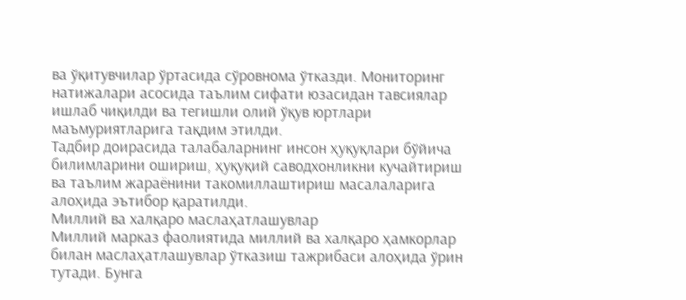ва ўқитувчилар ўртасида сўровнома ўтказди. Мониторинг натижалари асосида таълим сифати юзасидан тавсиялар ишлаб чиқилди ва тегишли олий ўқув юртлари маъмуриятларига тақдим этилди.
Тадбир доирасида талабаларнинг инсон ҳуқуқлари бўйича билимларини ошириш, ҳуқуқий саводхонликни кучайтириш ва таълим жараёнини такомиллаштириш масалаларига алоҳида эътибор қаратилди.
Миллий ва халқаро маслаҳатлашувлар
Миллий марказ фаолиятида миллий ва халқаро ҳамкорлар билан маслаҳатлашувлар ўтказиш тажрибаси алоҳида ўрин тутади. Бунга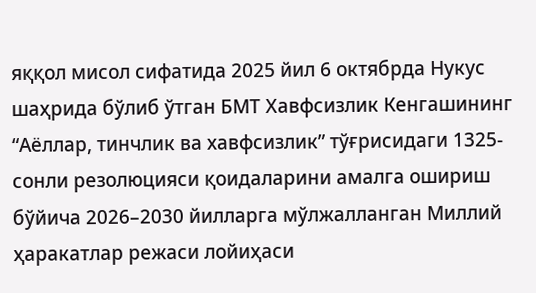яққол мисол сифатида 2025 йил 6 октябрда Нукус шаҳрида бўлиб ўтган БМТ Хавфсизлик Кенгашининг “Аёллар, тинчлик ва хавфсизлик” тўғрисидаги 1325-сонли резолюцияси қоидаларини амалга ошириш бўйича 2026–2030 йилларга мўлжалланган Миллий ҳаракатлар режаси лойиҳаси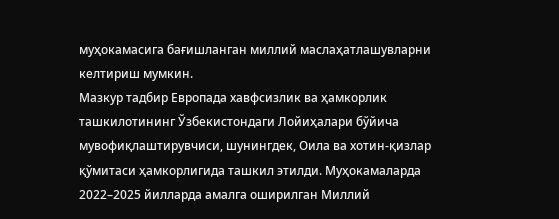муҳокамасига бағишланган миллий маслаҳатлашувларни келтириш мумкин.
Мазкур тадбир Европада хавфсизлик ва ҳамкорлик ташкилотининг Ўзбекистондаги Лойиҳалари бўйича мувофиқлаштирувчиси, шунингдек, Оила ва хотин-қизлар қўмитаси ҳамкорлигида ташкил этилди. Муҳокамаларда 2022–2025 йилларда амалга оширилган Миллий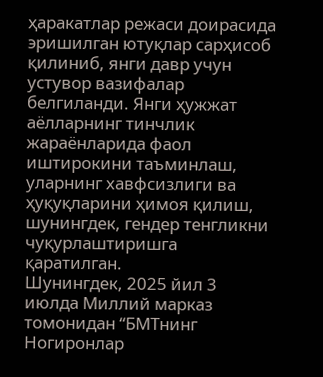ҳаракатлар режаси доирасида эришилган ютуқлар сарҳисоб қилиниб, янги давр учун устувор вазифалар белгиланди. Янги ҳужжат аёлларнинг тинчлик жараёнларида фаол иштирокини таъминлаш, уларнинг хавфсизлиги ва ҳуқуқларини ҳимоя қилиш, шунингдек, гендер тенгликни чуқурлаштиришга қаратилган.
Шунингдек, 2025 йил 3 июлда Миллий марказ томонидан “БМТнинг Ногиронлар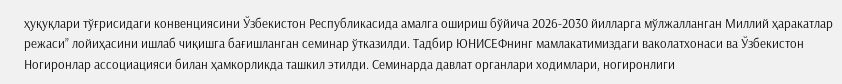ҳуқуқлари тўғрисидаги конвенциясини Ўзбекистон Республикасида амалга ошириш бўйича 2026-2030 йилларга мўлжалланган Миллий ҳаракатлар режаси” лойиҳасини ишлаб чиқишга бағишланган семинар ўтказилди. Тадбир ЮНИСЕФнинг мамлакатимиздаги ваколатхонаси ва Ўзбекистон Ногиронлар ассоциацияси билан ҳамкорликда ташкил этилди. Семинарда давлат органлари ходимлари, ногиронлиги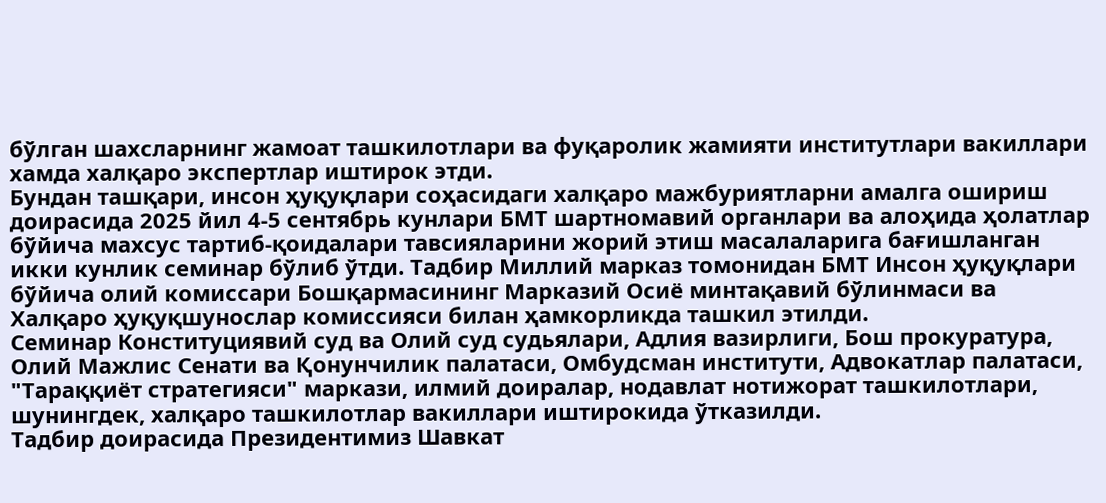бўлган шахсларнинг жамоат ташкилотлари ва фуқаролик жамияти институтлари вакиллари хамда халқаро экспертлар иштирок этди.
Бундан ташқари, инсон ҳуқуқлари соҳасидаги халқаро мажбуриятларни амалга ошириш доирасида 2025 йил 4-5 сентябрь кунлари БМТ шартномавий органлари ва алоҳида ҳолатлар бўйича махсус тартиб-қоидалари тавсияларини жорий этиш масалаларига бағишланган икки кунлик семинар бўлиб ўтди. Тадбир Миллий марказ томонидан БМТ Инсон ҳуқуқлари бўйича олий комиссари Бошқармасининг Марказий Осиё минтақавий бўлинмаси ва Халқаро ҳуқуқшунослар комиссияси билан ҳамкорликда ташкил этилди.
Семинар Конституциявий суд ва Олий суд судьялари, Адлия вазирлиги, Бош прокуратура, Олий Мажлис Сенати ва Қонунчилик палатаси, Омбудсман институти, Адвокатлар палатаси, "Тараққиёт стратегияси" маркази, илмий доиралар, нодавлат нотижорат ташкилотлари, шунингдек, халқаро ташкилотлар вакиллари иштирокида ўтказилди.
Тадбир доирасида Президентимиз Шавкат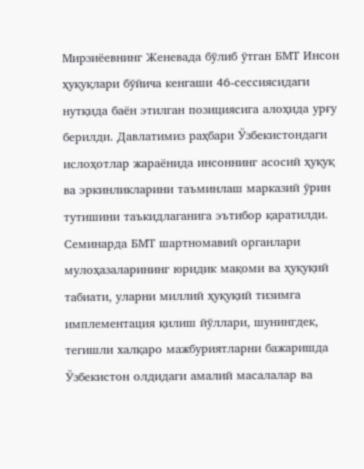Мирзиёевнинг Женевада бўлиб ўтган БМТ Инсон ҳуқуқлари бўйича кенгаши 46-сессиясидаги нутқида баён этилган позициясига алоҳида урғу берилди. Давлатимиз раҳбари Ўзбекистондаги ислоҳотлар жараёнида инсоннинг асосий ҳуқуқ ва эркинликларини таъминлаш марказий ўрин тутишини таъкидлаганига эътибор қаратилди.
Семинарда БМТ шартномавий органлари мулоҳазаларининг юридик мақоми ва ҳуқуқий табиати, уларни миллий ҳуқуқий тизимга имплементация қилиш йўллари, шунингдек, тегишли халқаро мажбуриятларни бажаришда Ўзбекистон олдидаги амалий масалалар ва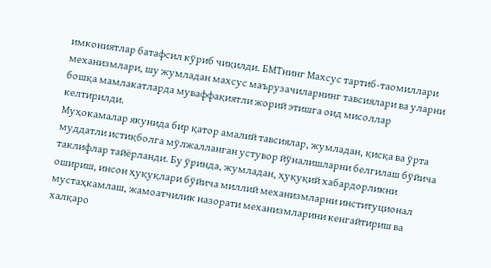имкониятлар батафсил кўриб чиқилди. БМТнинг Махсус тартиб-таомиллари механизмлари, шу жумладан махсус маърузачиларнинг тавсиялари ва уларни бошқа мамлакатларда муваффақиятли жорий этишга оид мисоллар келтирилди.
Муҳокамалар якунида бир қатор амалий тавсиялар, жумладан, қисқа ва ўрта муддатли истиқболга мўлжалланган устувор йўналишларни белгилаш бўйича таклифлар тайёрланди. Бу ўринда, жумладан, ҳуқуқий хабардорликни ошириш, инсон ҳуқуқлари бўйича миллий механизмларни институционал мустаҳкамлаш, жамоатчилик назорати механизмларини кенгайтириш ва халқаро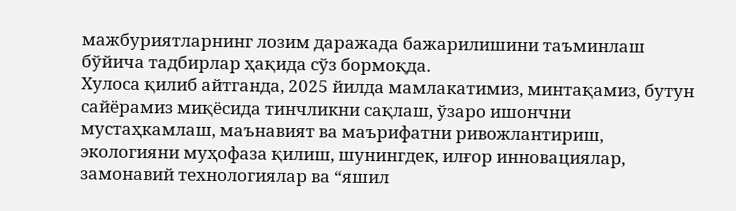мажбуриятларнинг лозим даражада бажарилишини таъминлаш бўйича тадбирлар ҳақида сўз бормоқда.
Хулоса қилиб айтганда, 2025 йилда мамлакатимиз, минтақамиз, бутун сайёрамиз миқёсида тинчликни сақлаш, ўзаро ишончни мустаҳкамлаш, маънавият ва маърифатни ривожлантириш, экологияни муҳофаза қилиш, шунингдек, илғор инновациялар, замонавий технологиялар ва “яшил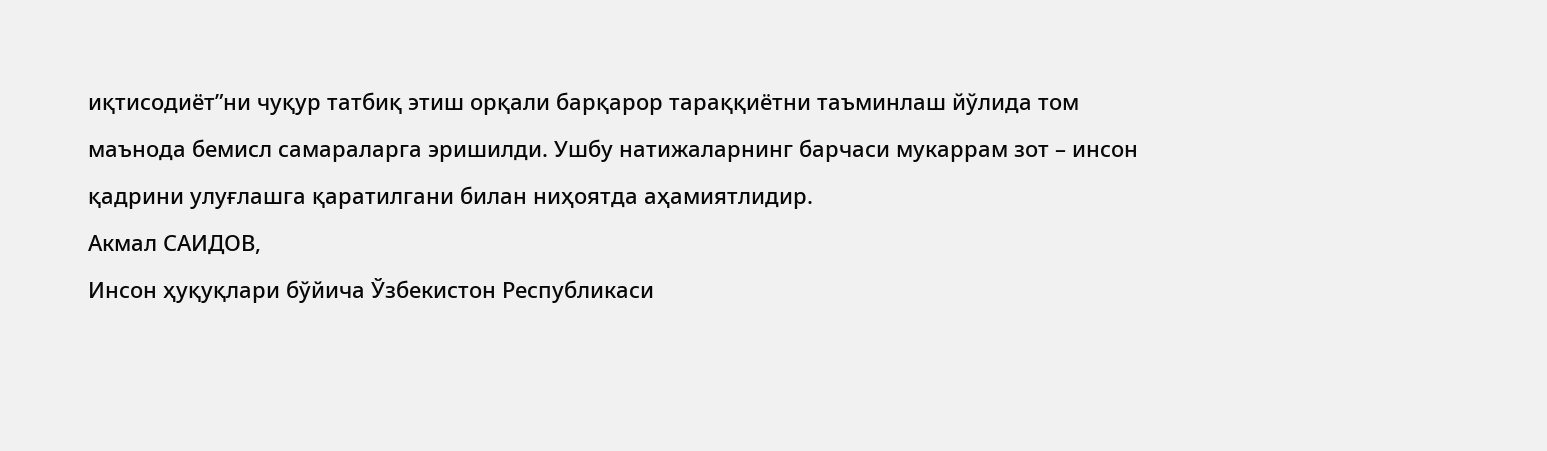иқтисодиёт”ни чуқур татбиқ этиш орқали барқарор тараққиётни таъминлаш йўлида том маънода бемисл самараларга эришилди. Ушбу натижаларнинг барчаси мукаррам зот – инсон қадрини улуғлашга қаратилгани билан ниҳоятда аҳамиятлидир.
Акмал САИДОВ,
Инсон ҳуқуқлари бўйича Ўзбекистон Республикаси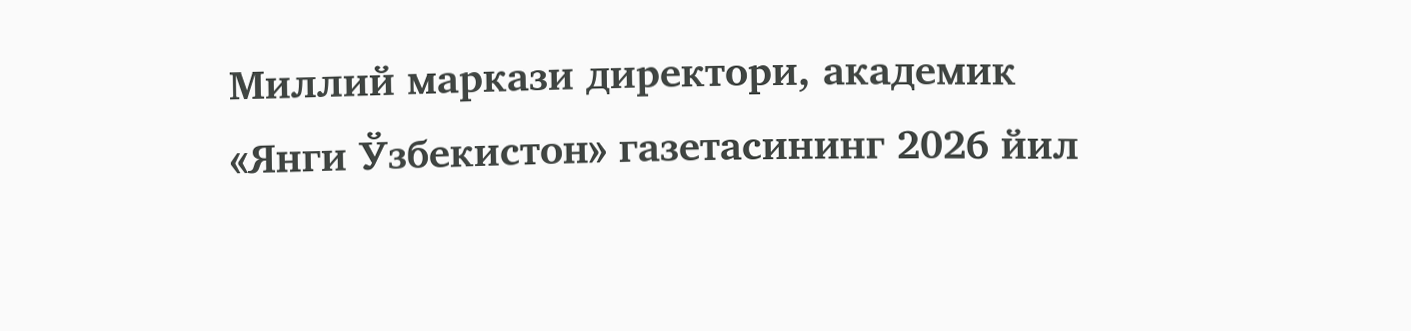Миллий маркази директори, академик
«Янги Ўзбекистон» газетасининг 2026 йил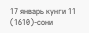17 январь кунги 11 (1610)-сони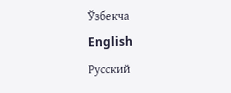Ўзбекча
English
Русский